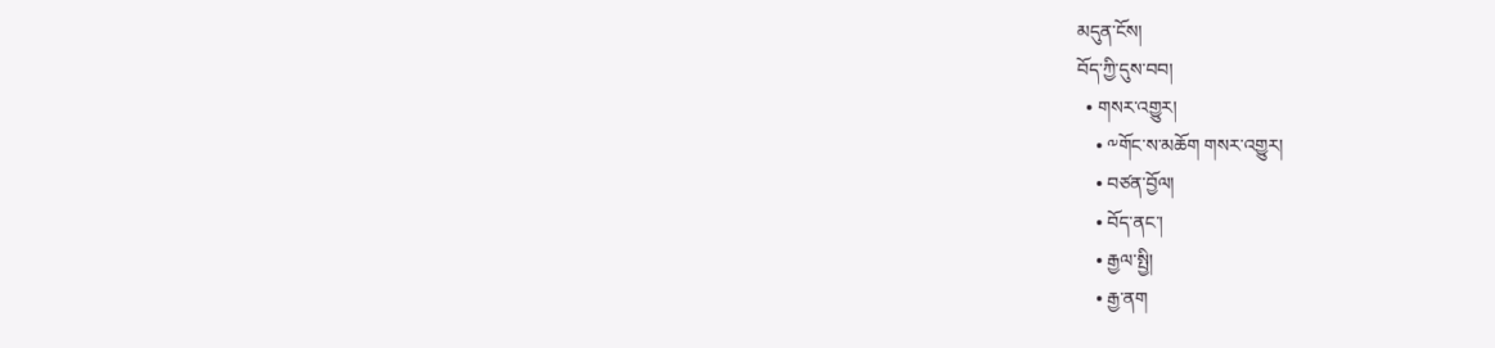མདུན་ངོས།
བོད་ཀྱི་དུས་བབ།
  • གསར་འགྱུར།
    • ༸གོང་ས་མཆོག གསར་འགྱུར།
    • བཙན་བྱོལ།
    • བོད་ནང་།
    • རྒྱལ་སྤྱི།
    • རྒྱ་ནག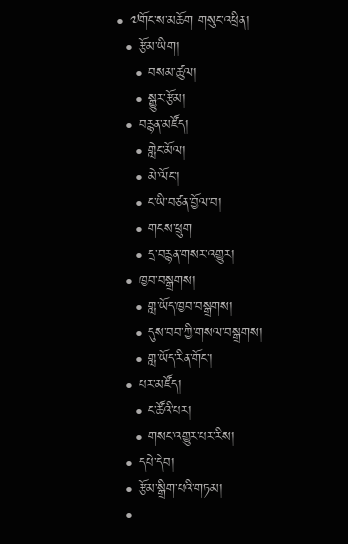• ༧གོང་ས་མཆོག གསུང་འཕྲིན།
  • རྩོམ་ཡིག།
    • བསམ་ཚུལ།
    • སྒྱུར་རྩོམ།
  • བརྙན་མཛོད།
    • གླེང་མོལ།
    • མེ་ལོང་།
    • ང་ཡི་བཙན་བྱོལ་བ།
    • གངས་ཕྲུག
    • དྲ་བརྙན་གསར་འགྱུར།
  • ཁྱབ་བསྒྲགས།
    • གླ་ཡོད་ཁྱབ་བསྒྲགས།
    • དུས་བབ་ཀྱི་གསལ་བསྒྲགས།
    • གླ་ཡོད་རིན་གོང་།
  • པར་མཛོད།
    • ང་ཚོའི་པར།
    • གསང་འགྱུར་པར་རིས།
  • དཔེ་དེབ།
  • རྩོམ་སྒྲིག་པའི་གཏམ།
  •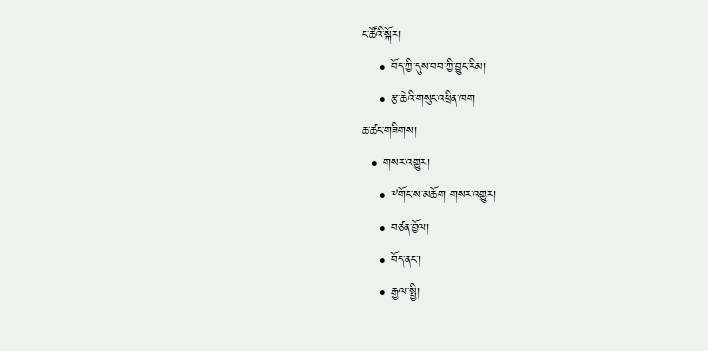ང་ཚོའི་སྐོར།
    • བོད་ཀྱི་དུས་བབ་ཀྱི་བྱུང་རིམ།
    • རྩ་ཆེའི་གསུང་འཕྲིན་ཁག
ཆ་ཚང་གཟིགས།
  • གསར་འགྱུར།
    • ༸གོང་ས་མཆོག གསར་འགྱུར།
    • བཙན་བྱོལ།
    • བོད་ནང་།
    • རྒྱལ་སྤྱི།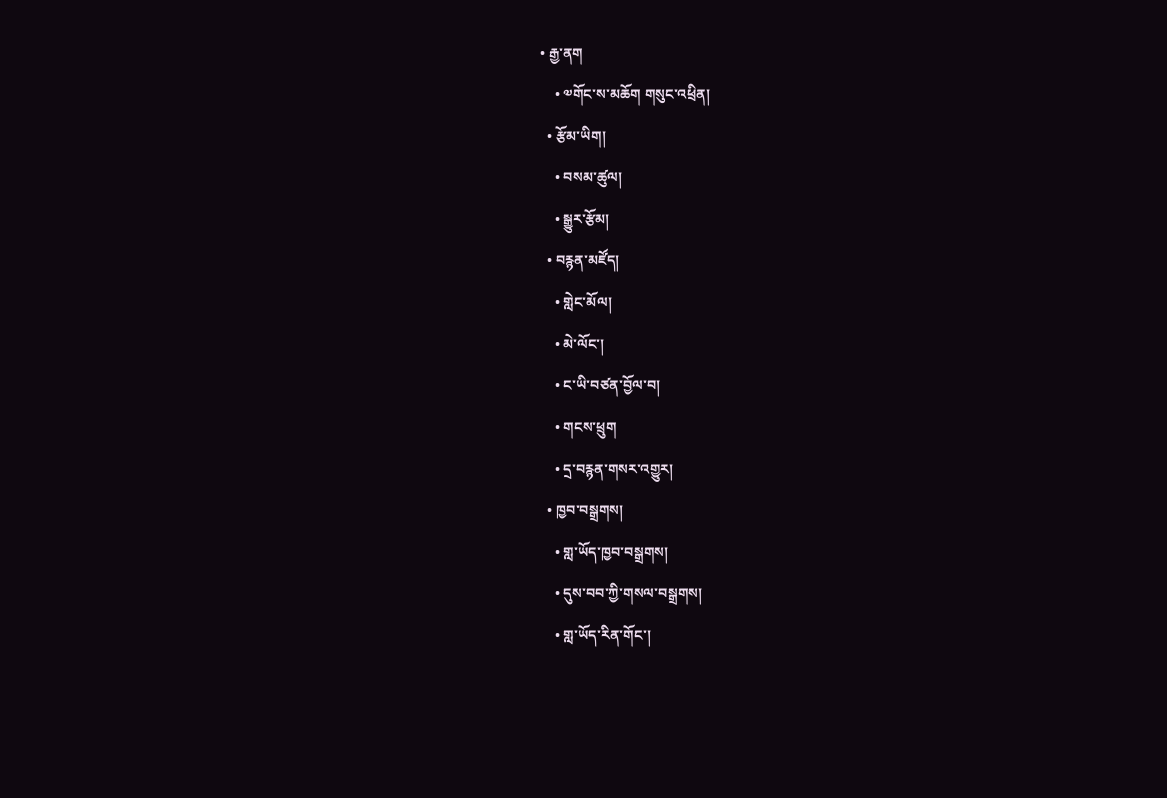• རྒྱ་ནག
    • ༧གོང་ས་མཆོག གསུང་འཕྲིན།
  • རྩོམ་ཡིག།
    • བསམ་ཚུལ།
    • སྒྱུར་རྩོམ།
  • བརྙན་མཛོད།
    • གླེང་མོལ།
    • མེ་ལོང་།
    • ང་ཡི་བཙན་བྱོལ་བ།
    • གངས་ཕྲུག
    • དྲ་བརྙན་གསར་འགྱུར།
  • ཁྱབ་བསྒྲགས།
    • གླ་ཡོད་ཁྱབ་བསྒྲགས།
    • དུས་བབ་ཀྱི་གསལ་བསྒྲགས།
    • གླ་ཡོད་རིན་གོང་།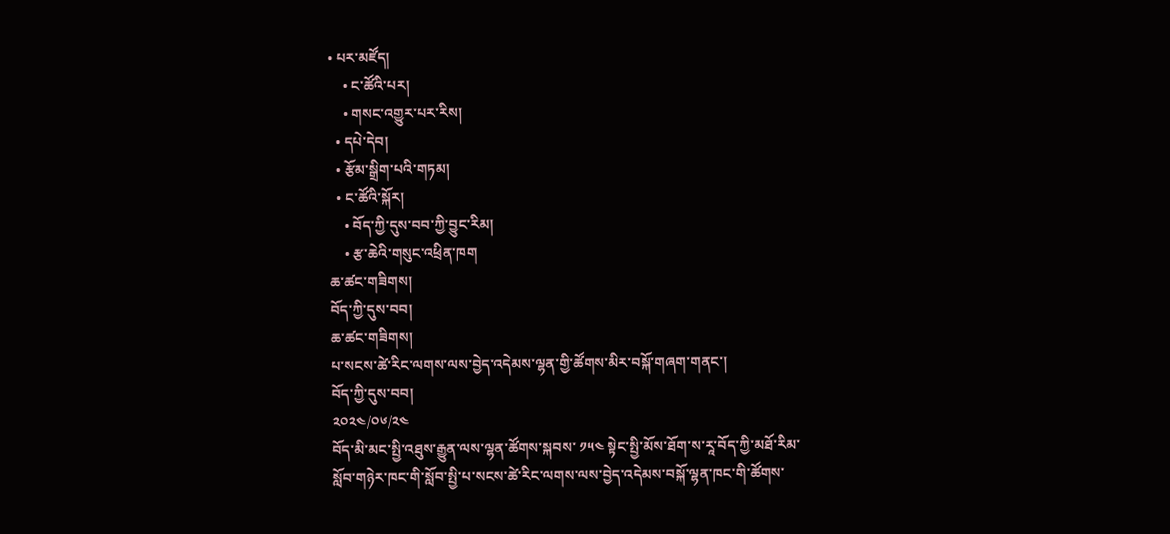• པར་མཛོད།
    • ང་ཚོའི་པར།
    • གསང་འགྱུར་པར་རིས།
  • དཔེ་དེབ།
  • རྩོམ་སྒྲིག་པའི་གཏམ།
  • ང་ཚོའི་སྐོར།
    • བོད་ཀྱི་དུས་བབ་ཀྱི་བྱུང་རིམ།
    • རྩ་ཆེའི་གསུང་འཕྲིན་ཁག
ཆ་ཚང་གཟིགས།
བོད་ཀྱི་དུས་བབ།
ཆ་ཚང་གཟིགས།
པ་སངས་ཚེ་རིང་ལགས་ལས་བྱེད་འདེམས་ལྷན་གྱི་ཚོགས་མིར་བསྐོ་གཞག་གནང་།
བོད་ཀྱི་དུས་བབ།
༢༠༢༤/༠༦/༢༤
བོད་མི་མང་སྤྱི་འཐུས་རྒྱུན་ལས་ལྷན་ཚོགས་སྐབས་ ༡༥༤ སྟེང་སྤྱི་མོས་ཐོག་ས་རཱ་བོད་ཀྱི་མཐོ་རིམ་སློབ་གཉེར་ཁང་གི་སློབ་སྤྱི་པ་སངས་ཚེ་རིང་ལགས་ལས་བྱེད་འདེམས་བསྐོ་ལྷན་ཁང་གི་ཚོགས་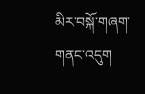མིར་བསྐོ་གཞག་གནང་འདུག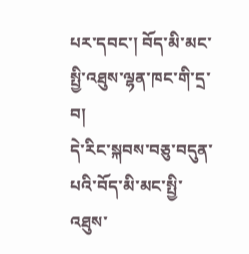པར་དབང་། བོད་མི་མང་སྤྱི་འཐུས་ལྷན་ཁང་གི་དྲ་བ།
དེ་རིང་སྐབས་བཅུ་བདུན་པའི་བོད་མི་མང་སྤྱི་འཐུས་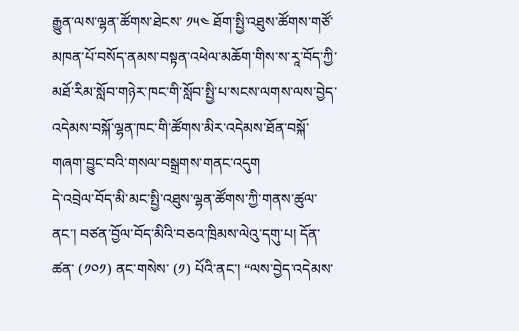རྒྱུན་ལས་ལྷན་ཚོགས་ཐེངས་ ༡༥༤ ཐོག་སྤྱི་འཐུས་ཚོགས་གཙོ་མཁན་པོ་བསོད་ནམས་བསྟན་འཕེལ་མཆོག་གིས་ས་རཱ་བོད་ཀྱི་མཐོ་རིམ་སློབ་གཉེར་ཁང་གི་སློབ་སྤྱི་པ་སངས་ལགས་ལས་བྱེད་འདེམས་བསྐོ་ལྷན་ཁང་གི་ཚོགས་མིར་འདེམས་ཐོན་བསྐོ་གཞག་བྱུང་བའི་གསལ་བསྒྲགས་གནང་འདུག
དེ་འབྲེལ་བོད་མི་མང་སྤྱི་འཐུས་ལྷན་ཚོགས་ཀྱི་གནས་ཚུལ་ནང་། བཙན་བྱོལ་བོད་མིའི་བཅའ་ཁྲིམས་ལེའུ་དགུ་པ། དོན་ཚན་ (༡༠༡) ནང་གསེས་ (༡) པོའི་ནང་། “ལས་བྱེད་འདེམས་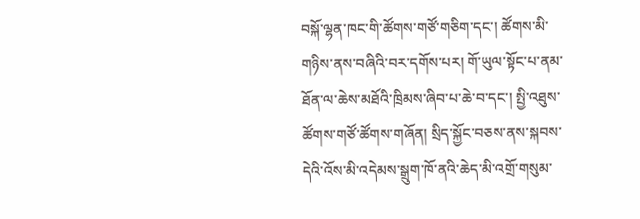བསྐོ་ལྷན་ཁང་གི་ཚོགས་གཙོ་གཅིག་དང་། ཚོགས་མི་གཉིས་ནས་བཞིའི་བར་དགོས་པར། གོ་ཡུལ་སྟོང་པ་ནམ་ཐོན་ལ་ཆེས་མཐོའི་ཁྲིམས་ཞིབ་པ་ཆེ་བ་དང་། སྤྱི་འཐུས་ཚོགས་གཙོ་ཚོགས་གཞོན། སྲིད་སྐྱོང་བཅས་ནས་སྐབས་དེའི་འོས་མི་འདེམས་སྒྲུག་ཁོ་ནའི་ཆེད་མི་འགྲོ་གསུམ་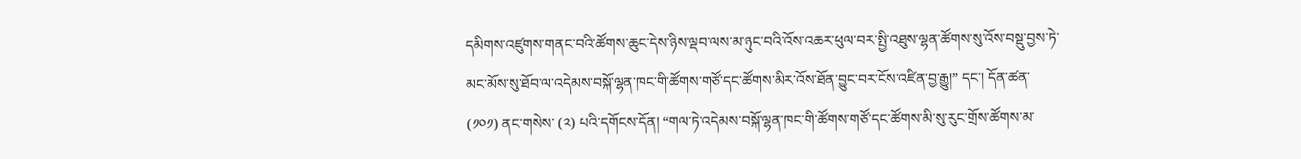དམིགས་འཛུགས་གནང་བའི་ཚོགས་ཆུང་དེས་ཉིས་ལྡབ་ལས་མ་ཉུང་བའི་འོས་འཆར་ཕུལ་བར་སྤྱི་འཐུས་ལྷན་ཚོགས་སུ་འོས་བསྡུ་བྱས་ཏེ་མང་མོས་སུ་ཐོབ་ལ་འདེམས་བསྐོ་ལྷན་ཁང་གི་ཚོགས་གཙོ་དང་ཚོགས་མིར་འོས་ཐོན་བྱུང་བར་ངོས་འཛིན་བྱ་རྒྱུ།” དང་། དོན་ཚན་ (༡༠༡) ནང་གསེས་ (༢) པའི་དགོངས་དོན། “གལ་ཏེ་འདེམས་བསྐོ་ལྷན་ཁང་གི་ཚོགས་གཙོ་དང་ཚོགས་མི་སུ་རུང་གྲོས་ཚོགས་མ་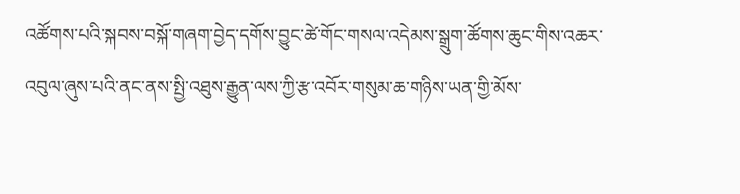འཚོགས་པའི་སྐབས་བསྐོ་གཞག་བྱེད་དགོས་བྱུང་ཚེ་གོང་གསལ་འདེམས་སྒྲུག་ཚོགས་ཆུང་གིས་འཆར་འབུལ་ཞུས་པའི་ནང་ནས་སྤྱི་འཐུས་རྒྱུན་ལས་ཀྱི་རྩ་འབོར་གསུམ་ཆ་གཉིས་ཡན་གྱི་མོས་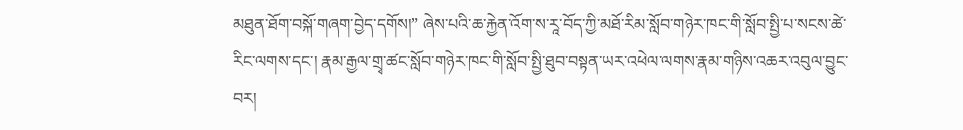མཐུན་ཐོག་བསྐོ་གཞག་བྱེད་དགོས།” ཞེས་པའི་ཆ་རྐྱེན་འོག་ས་རཱ་བོད་ཀྱི་མཐོ་རིམ་སློབ་གཉེར་ཁང་གི་སློབ་སྤྱི་པ་སངས་ཚེ་རིང་ལགས་དང་། རྣམ་རྒྱལ་གྲྭ་ཚང་སློབ་གཉེར་ཁང་གི་སློབ་སྤྱི་ཐུབ་བསྟན་ཡར་འཕེལ་ལགས་རྣམ་གཉིས་འཆར་འབུལ་བྱུང་བར།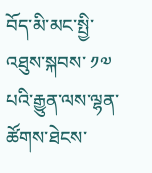བོད་མི་མང་སྤྱི་འཐུས་སྐབས་ ༡༧ པའི་རྒྱུན་ལས་ལྷན་ཚོགས་ཐེངས་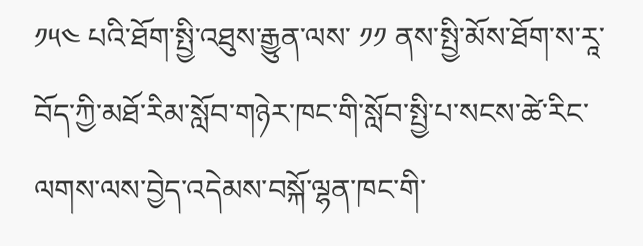༡༥༤ པའི་ཐོག་སྤྱི་འཐུས་རྒྱུན་ལས་ ༡༡ ནས་སྤྱི་མོས་ཐོག་ས་རཱ་བོད་ཀྱི་མཐོ་རིམ་སློབ་གཉེར་ཁང་གི་སློབ་སྤྱི་པ་སངས་ཚེ་རིང་ལགས་ལས་བྱེད་འདེམས་བསྐོ་ལྷན་ཁང་གི་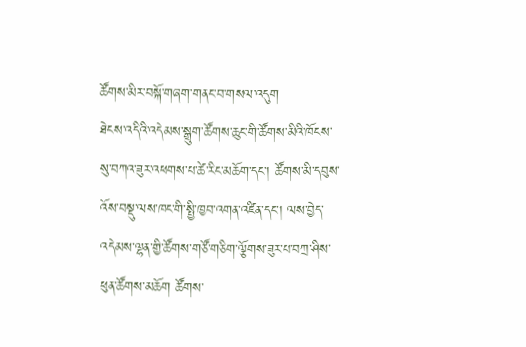ཚོགས་མིར་བསྐོ་གཞག་གནང་བ་གསལ་འདུག
ཐེངས་འདིའི་འདེམས་སྒྲུག་ཚོགས་ཆུང་གི་ཚོགས་མིའི་ཁོངས་སུ་བཀའ་ཟུར་འཕགས་པ་ཚེ་རིང་མཆོག་དང་། ཚོགས་མི་དབུས་འོས་བསྡུ་ལས་ཁང་གི་སྤྱི་ཁྱབ་འགན་འཛིན་དང་། ལས་བྱེད་འདེམས་ལྷན་གྱི་ཚོགས་གཙོ་གཅིག་ལྕོགས་ཟུར་པ་བཀྲ་ཤིས་ཕུན་ཚོགས་མཆོག ཚོགས་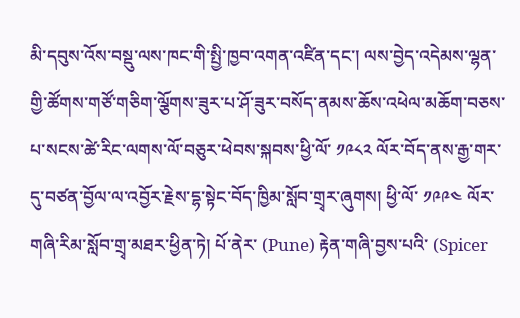མི་དབུས་འོས་བསྡུ་ལས་ཁང་གི་སྤྱི་ཁྱབ་འགན་འཛིན་དང་། ལས་བྱེད་འདེམས་ལྷན་གྱི་ཚོགས་གཙོ་གཅིག་ལྕོགས་ཟུར་པ་ཤོ་ཟུར་བསོད་ནམས་ཆོས་འཕེལ་མཆོག་བཅས་
པ་སངས་ཚེ་རིང་ལགས་ལོ་བཅུར་ཕེབས་སྐབས་ཕྱི་ལོ་ ༡༩༨༢ ལོར་བོད་ནས་རྒྱ་གར་དུ་བཙན་བྱོལ་ལ་འབྱོར་རྗེས་དྷ་སྟེང་བོད་ཁྱིམ་སློབ་གྲྭར་ཞུགས། ཕྱི་ལོ་ ༡༩༩༤ ལོར་གཞི་རིམ་སློབ་གྲྭ་མཐར་ཕྱིན་ཏེ། པོ་ནེར་ (Pune) རྟེན་གཞི་བྱས་པའི་ (Spicer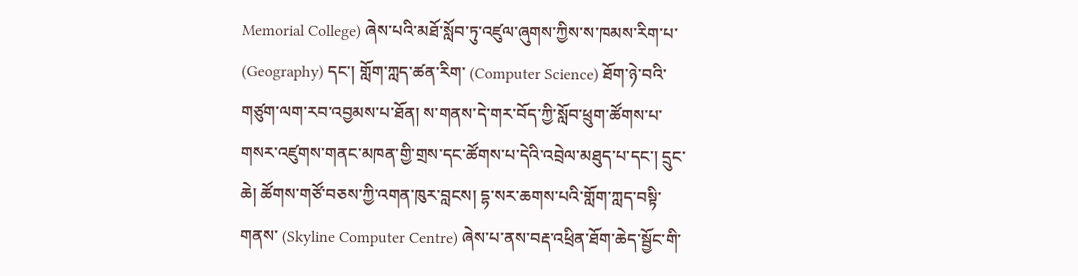Memorial College) ཞེས་པའི་མཐོ་སློབ་ཏུ་འཛུལ་ཞུགས་ཀྱིས་ས་ཁམས་རིག་པ་ (Geography) དང་། གློག་ཀླད་ཚན་རིག་ (Computer Science) ཐོག་ཉེ་བའི་གཙུག་ལག་རབ་འབྱམས་པ་ཐོན། ས་གནས་དེ་གར་བོད་ཀྱི་སློབ་ཕྲུག་ཚོགས་པ་གསར་འཛུགས་གནང་མཁན་གྱི་གྲས་དང་ཚོགས་པ་དེའི་འབྲེལ་མཐུད་པ་དང་། དྲུང་ཆེ། ཚོགས་གཙོ་བཅས་ཀྱི་འགན་ཁུར་བླངས། དྷ་སར་ཆགས་པའི་གློག་ཀླད་བསྟི་གནས་ (Skyline Computer Centre) ཞེས་པ་ནས་བརྡ་འཕྲིན་ཐོག་ཆེད་སྦྱོང་གི་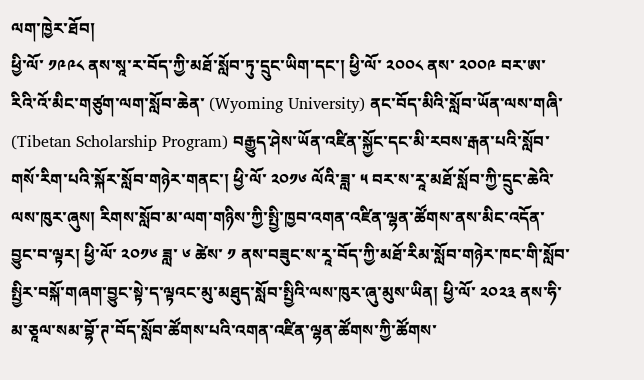ལག་ཁྱེར་ཐོབ།
ཕྱི་ལོ་ ༡༩༩༨ ནས་སཱ་ར་བོད་ཀྱི་མཐོ་སློབ་ཏུ་དྲུང་ཡིག་དང་། ཕྱི་ལོ་ ༢༠༠༨ ནས་ ༢༠༠༩ བར་ཨ་རིའི་འོ་མིང་གཙུག་ལག་སློབ་ཆེན་ (Wyoming University) ནང་བོད་མིའི་སློབ་ཡོན་ལས་གཞི་ (Tibetan Scholarship Program) བརྒྱུད་ཤེས་ཡོན་འཛིན་སྐྱོང་དང་མི་རབས་རྒན་པའི་སློབ་གསོ་རིག་པའི་སྐོར་སློབ་གཉེར་གནང་། ཕྱི་ལོ་ ༢༠༡༦ ལོའི་ཟླ་ ༥ བར་ས་རཱ་མཐོ་སློབ་ཀྱི་དྲུང་ཆེའི་ལས་ཁུར་ཞུས། རིགས་སློབ་མ་ལག་གཉིས་ཀྱི་སྤྱི་ཁྱབ་འགན་འཛིན་ལྷན་ཚོགས་ནས་མིང་འདོན་བྱུང་བ་ལྟར། ཕྱི་ལོ་ ༢༠༡༦ ཟླ་ ༦ ཚེས་ ༡ ནས་བཟུང་ས་རཱ་བོད་ཀྱི་མཐོ་རིམ་སློབ་གཉེར་ཁང་གི་སློབ་སྤྱིར་བསྐོ་གཞག་བྱུང་སྟེ་ད་ལྟའང་མུ་མཐུད་སློབ་སྤྱིའི་ལས་ཁུར་ཞུ་མུས་ཡིན། ཕྱི་ལོ་ ༢༠༢༣ ནས་ཧི་མ་ཅཱལ་སམ་བྷོ་ཊ་བོད་སློབ་ཚོགས་པའི་འགན་འཛིན་ལྷན་ཚོགས་ཀྱི་ཚོགས་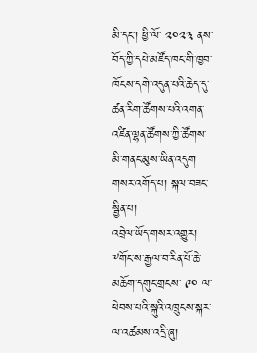མི་དང་། ཕྱི་ལོ་ ༢༠༢༣ ནས་བོད་ཀྱི་དཔེ་མཛོད་ཁང་གི་ཁྱབ་ཁོངས་དགེ་འདུན་པའི་ཆེད་དུ་ཚན་རིག་ཚོགས་པའི་འགན་འཛིན་ལྷན་ཚོགས་ཀྱི་ཚོགས་མི་གནང་མུས་ཡིན་འདུག
གསར་འགོད་པ། སྐལ་བཟང་སྦྱིན་པ།
འབྲེལ་ཡོད་གསར་འགྱུར།
༸གོང་ས་རྒྱལ་བ་རིན་པོ་ཆེ་མཆོག་དགུང་གྲངས་ ༩༠ ལ་ཕེབས་པའི་སྐུའི་འཁྲུངས་སྐར་ལ་འཚམས་འདྲི་ཞུ།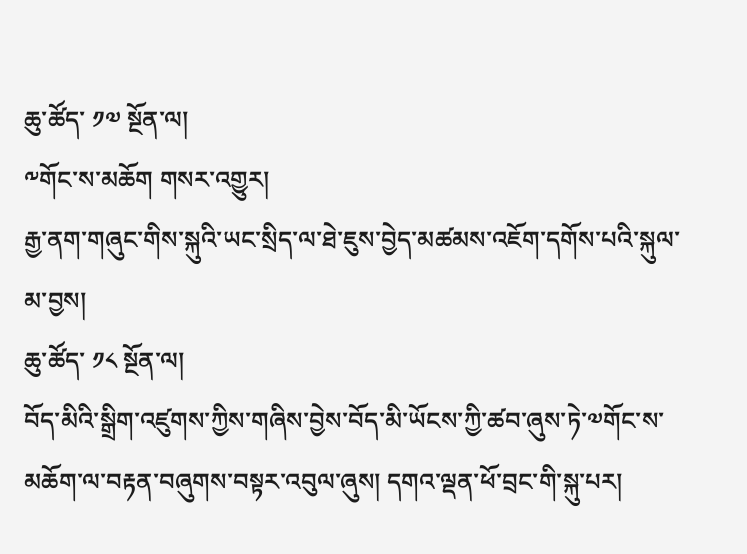ཆུ་ཚོད་ ༡༧ སྔོན་ལ།
༸གོང་ས་མཆོག གསར་འགྱུར།
རྒྱ་ནག་གཞུང་གིས་སྐུའི་ཡང་སྲིད་ལ་ཐེ་ཇུས་བྱེད་མཚམས་འཇོག་དགོས་པའི་སྐུལ་མ་བྱས།
ཆུ་ཚོད་ ༡༨ སྔོན་ལ།
བོད་མིའི་སྒྲིག་འཛུགས་ཀྱིས་གཞིས་བྱེས་བོད་མི་ཡོངས་ཀྱི་ཚབ་ཞུས་ཏེ་༧གོང་ས་མཆོག་ལ་བརྟན་བཞུགས་བསྟར་འབུལ་ཞུས། དགའ་ལྡན་ཕོ་བྲང་གི་སྐུ་པར།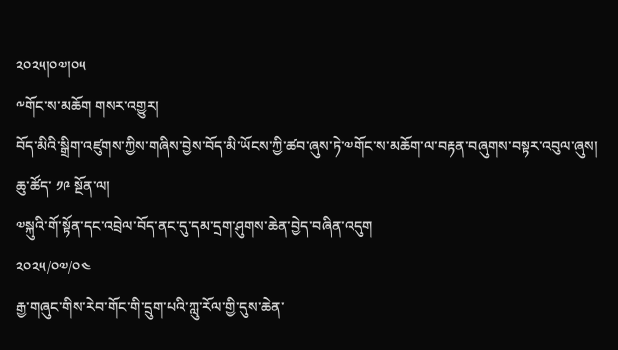༢༠༢༥།༠༧།༠༥
༸གོང་ས་མཆོག གསར་འགྱུར།
བོད་མིའི་སྒྲིག་འཛུགས་ཀྱིས་གཞིས་བྱེས་བོད་མི་ཡོངས་ཀྱི་ཚབ་ཞུས་ཏེ་༧གོང་ས་མཆོག་ལ་བརྟན་བཞུགས་བསྟར་འབུལ་ཞུས།
ཆུ་ཚོད་ ༡༩ སྔོན་ལ།
༧སྐུའི་གོ་སྟོན་དང་འབྲེལ་བོད་ནང་དུ་དམ་དྲག་ཤུགས་ཆེན་བྱེད་བཞིན་འདུག
༢༠༢༥/༠༧/༠༤
རྒྱ་གཞུང་གིས་རེབ་གོང་གི་དྲུག་པའི་ཀླུ་རོལ་གྱི་དུས་ཆེན་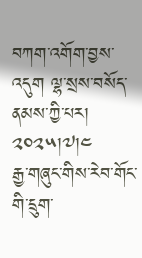བཀག་འགོག་བྱས་འདུག ལྷ་སྲས་བསོད་ནམས་ཀྱི་པར། ༢༠༢༥།༧།༤
རྒྱ་གཞུང་གིས་རེབ་གོང་གི་དྲུག་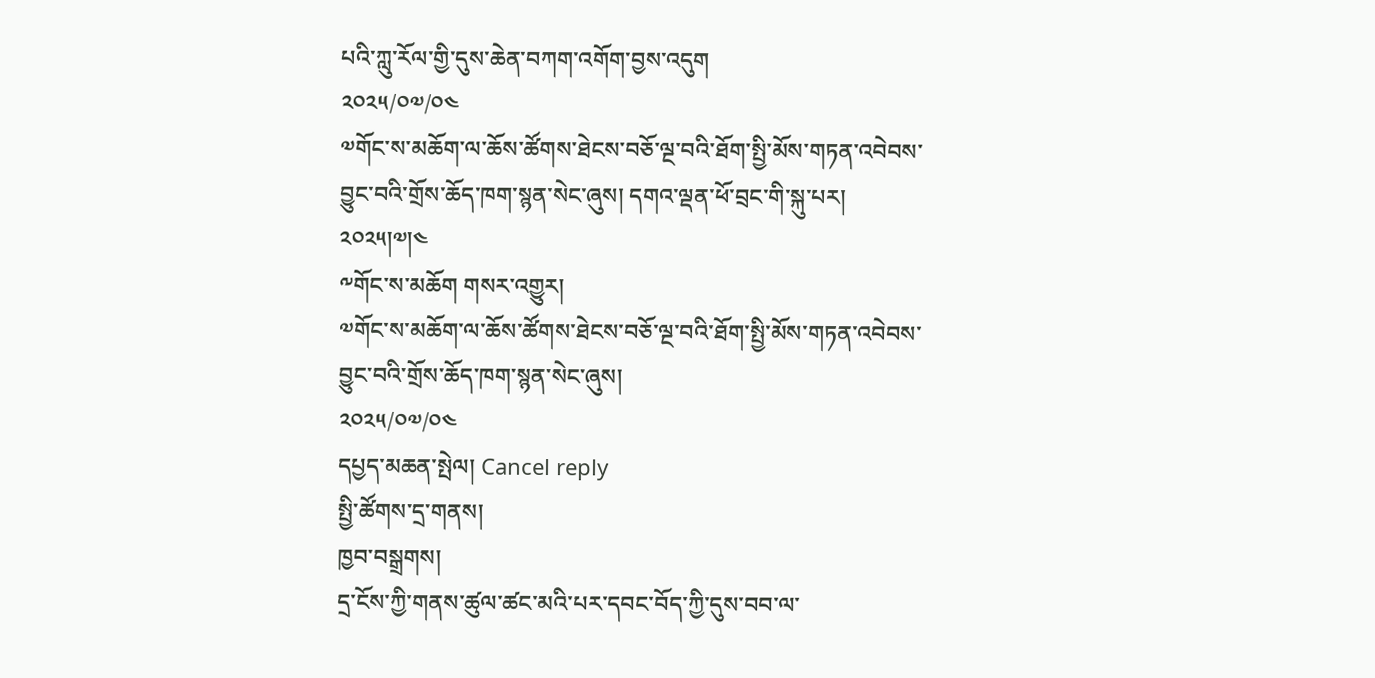པའི་ཀླུ་རོལ་གྱི་དུས་ཆེན་བཀག་འགོག་བྱས་འདུག
༢༠༢༥/༠༧/༠༤
༧གོང་ས་མཆོག་ལ་ཆོས་ཚོགས་ཐེངས་བཅོ་ལྔ་བའི་ཐོག་སྤྱི་མོས་གཏན་འབེབས་བྱུང་བའི་གྲོས་ཆོད་ཁག་སྙན་སེང་ཞུས། དགའ་ལྡན་ཕོ་བྲང་གི་སྐུ་པར། ༢༠༢༥།༧།༤
༸གོང་ས་མཆོག གསར་འགྱུར།
༧གོང་ས་མཆོག་ལ་ཆོས་ཚོགས་ཐེངས་བཅོ་ལྔ་བའི་ཐོག་སྤྱི་མོས་གཏན་འབེབས་བྱུང་བའི་གྲོས་ཆོད་ཁག་སྙན་སེང་ཞུས།
༢༠༢༥/༠༧/༠༤
དཔྱད་མཆན་སྤེལ། Cancel reply
སྤྱི་ཚོགས་དྲ་གནས།
ཁྱབ་བསྒྲགས།
དྲ་ངོས་ཀྱི་གནས་ཚུལ་ཚང་མའི་པར་དབང་བོད་ཀྱི་དུས་བབ་ལ་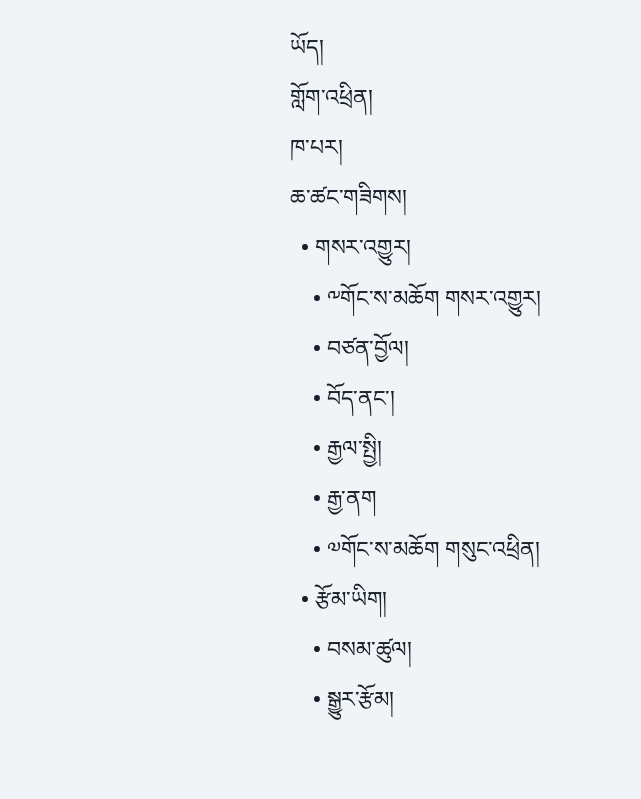ཡོད།
གློག་འཕྲིན།
ཁ་པར།
ཆ་ཚང་གཟིགས།
  • གསར་འགྱུར།
    • ༸གོང་ས་མཆོག གསར་འགྱུར།
    • བཙན་བྱོལ།
    • བོད་ནང་།
    • རྒྱལ་སྤྱི།
    • རྒྱ་ནག
    • ༧གོང་ས་མཆོག གསུང་འཕྲིན།
  • རྩོམ་ཡིག།
    • བསམ་ཚུལ།
    • སྒྱུར་རྩོམ།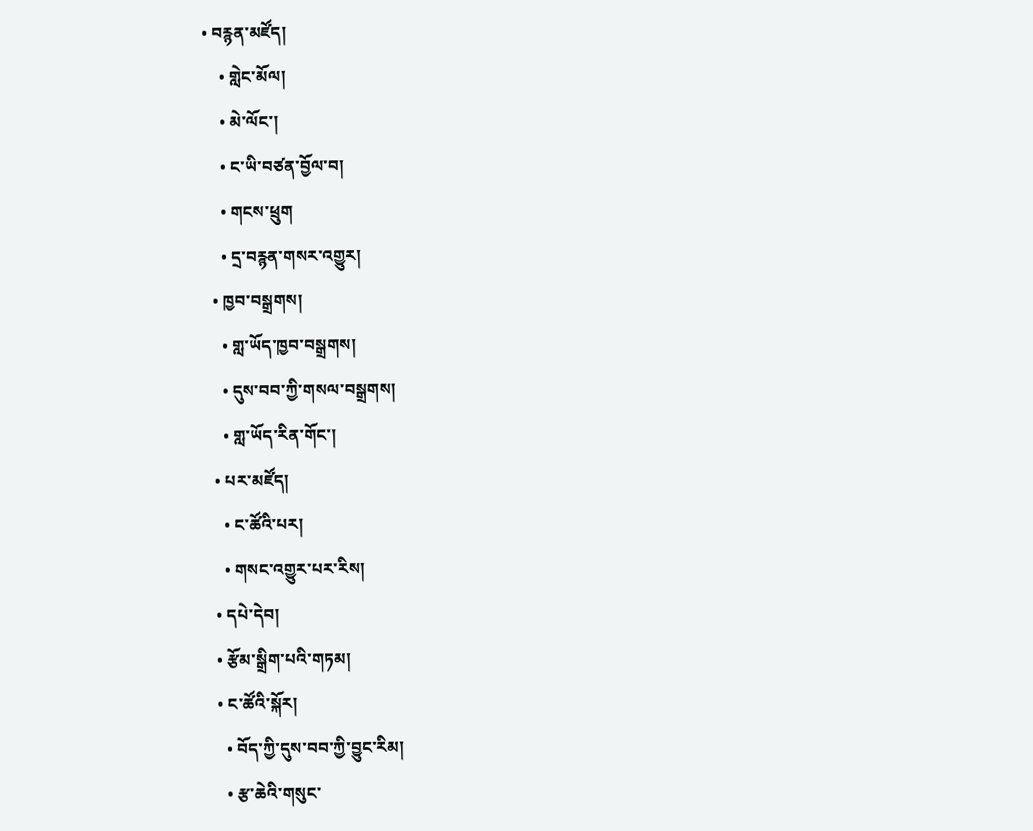• བརྙན་མཛོད།
    • གླེང་མོལ།
    • མེ་ལོང་།
    • ང་ཡི་བཙན་བྱོལ་བ།
    • གངས་ཕྲུག
    • དྲ་བརྙན་གསར་འགྱུར།
  • ཁྱབ་བསྒྲགས།
    • གླ་ཡོད་ཁྱབ་བསྒྲགས།
    • དུས་བབ་ཀྱི་གསལ་བསྒྲགས།
    • གླ་ཡོད་རིན་གོང་།
  • པར་མཛོད།
    • ང་ཚོའི་པར།
    • གསང་འགྱུར་པར་རིས།
  • དཔེ་དེབ།
  • རྩོམ་སྒྲིག་པའི་གཏམ།
  • ང་ཚོའི་སྐོར།
    • བོད་ཀྱི་དུས་བབ་ཀྱི་བྱུང་རིམ།
    • རྩ་ཆེའི་གསུང་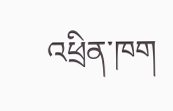འཕྲིན་ཁག